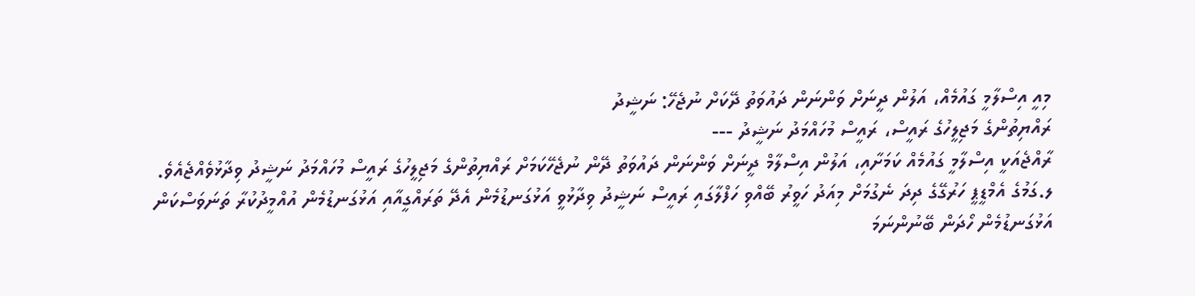މިއީ އިސްލާމީ ގައުމެއް، އަލުން ދީނަށް ވަންނަން ދައުވަތު ދޭކަށް ނުޖެހޭ: ނަޝީދު
ރައްޔިތުންގެ މަޖިލީހުގެ ރައީސް، ރައީސް މުހައްމަދު ނަޝީދު ---
ރާއްޖެއަކީ އިސްލާމީ ގައުމެއް ކަމަށާއި، އަލުން އިސްލާމް ދީނަށް ވަންނަން ދައުވަތު ދޭން ނުޖެހޭކަމަށް ރައްޔިތުންގެ މަޖިލީހުގެ ރައީސް މުހައްމަދު ނަޝީދު ވިދާޅުވެއްޖެއެވެ.
ލ.ގަމުގެ އެމްޑީޕީ ހަރުގޭގެ ދިދަ ނެގުމަށް މިއަދު ހަވީރު ބޭއްވި ހަފްލާގައި ރައީސް ނަޝީދު ވިދާޅުވީ އަޅުގަނޑުމެން އެދޭ ތަރައްގީއާއި އަޅުގަނޑުމެން އުއްމީދުކުރާ ތަނަވަސްކަން އަޅުގަނޑުމެން ހޯދަން ބޭނުންނަމަ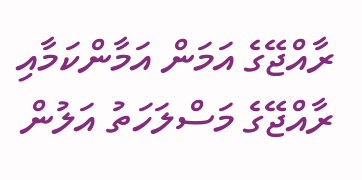ރާއްޖޭގެ އަމަން އަމާންކަމާއި ރާއްޖޭގެ މަސްލަހަތު އަލުން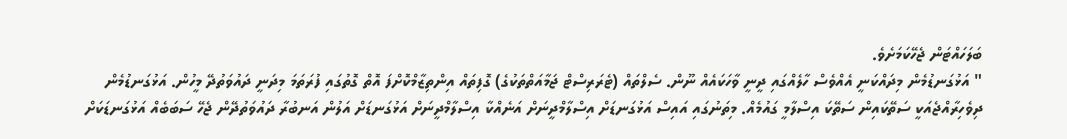ބަލަހައްޓަން ޖެހޭކަމަށެވެ.
" އަޅުގަނޑުމެން މިދައްކަނީ އެއްވެސް ހާލެއްގައި ދީނީ ވާހަކައެއް ނޫން. ސެލްތައް (ޓެރަރިސްޓް ޖަމާއަތްތަކުގެ) ގޮފިތައް އިންތިޒާމްކޮށްފަ އޮތް ގޮތުގައި ފުރަތަމަ މިދަނީ ދައުވަތުދޭ މީހުން. އަޅުގަނޑުމެން ދިވެހިރާއްޖެއަކީ ސަތޭކައިން ސަތޭކަ އިސްލާމީ ގައުމެއް. މިތަނުގައި އައިސް އަޅުގަނޑަށް އިސްލާމްދީނަށް އަނެއްކާ އިސްލާމްދީނަށް އަޅުގަނޑަށް އަލުން އަނބުރާ ދައުވަތުދޭން ޖެހޭ ސަބަބެއް އަޅުގަނޑަކަށް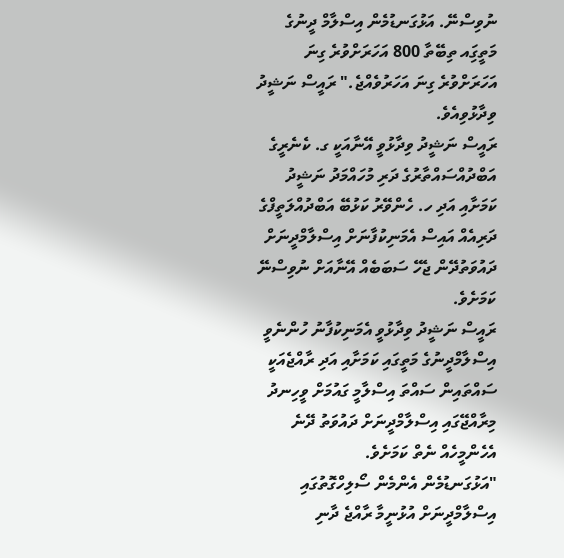ނުވިސްނޭ. އަޅުގަނޑުމެން އިސްލާމް ދީނުގެ މަތީގަިއ ތިބޭތާ 800 އަހަރަށްވުރެ ގިނަ އަހަރަށްވުރެ ގިނަ އަހަރުވެއްޖެ." ރައީސް ނަޝީދު ވިދާޅުވިއެވެ.
ރައީސް ނަޝީދު ވިދާޅުވީ އޭނާއަކީ ގ. ކެނެރީގެ އަބްދުއްސައްތާރުގެ ދަރި މުހައްމަދު ނަޝީދު ކަމަށާއި އަދި ހ. ހެންވޭރު ކަޅުބޭ އަބްދުއްލަތީފްގެ ދަރިއެއް އައިސް އެމަނިކުފާނަށް އިސްލާމްދީނަށް ދައުވަތުދޭން ޖެހޭ ސަބަބެއް އޭނާއަށް ނުވިސްނޭ ކަމަށެވެ.
ރައީސް ނަޝީދު ވިދާޅުވީ އެމަނިކުފާނު ހުންނެވީ އިސްލާމްދީނުގެ މަތީގައި ކަމަށާއި އަދި ރާއްޖެއަކީ ސައްތައިން ސައްތަ އިސްލާމީ ގައުމަށް ވީހިނދު މިރާއްޖޭގައި އިސްލާމްދީނަށް ދައުވަތު ދޭނެ އެހެންމީހެއް ނެތް ކަމަށެވެ.
"އަޅުގަނޑުމެން އެންމެން ސޯލިހްގޮތުގައި އިސްލާމްދީނަށް އުޅުނީމާ ރާއްޖެ ދާނި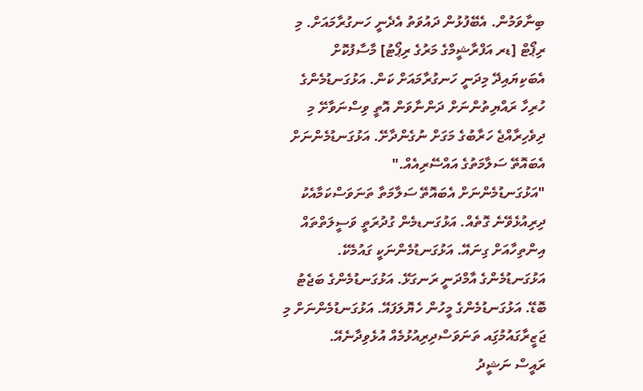ބިނާވަމުން. އެބޭފުޅުން ދައުވަތު އެދެނީ ހަނގުރާމައަށް. މި ރިޕޯޓް [ޑރ އަފްރާޝީމްގެ މަރުގެ ރިޕޯޓު] މާސާފުކޮށް އެބަކިޔައިދޭ މިދަނީ ހަނގުރާމައަށް ކަން. އަޅުގަނޑުމެންގެ ހުރިހާ ރައްޔިތުންނަށް ދަންނާވަން އޮތީ ވިސްނަވާށޭ މި ދިވެހިރާއްޖެ ހަރާބުގެ މަގަށް ނުގެންދާށޭ. އަޅުގަނޑުމެންނަށް އެބައޮތޭ ސަލާމަތުގެ އައްސޭރިއެއް."
"އަޅުގަނޑުމެންނަށް އެބައޮތޭ ސަލާމަތާ ތަނަވަސްކަމާއެކު ދިރިއުޅެވޭނެ ގޮތެއް. އަޅުގަނޑމެން ގުދުރަތީ ވަސީލަތްތައް އިންތިހާއަށް ގިނައޭ. އަޅުގަނޑުމެންނަކީ ގައުމެކޭ. އަޅުގަނޑުމެންގެ އާމްދަނީ ރަނގަޅޭ. އަޅުގަނޑުމެންގެ ބަޖެޓު ބޮޑޭ. އަޅުގަނޑުމެންގެ މީހުން ހެޔޮލަފައޭ. އަޅުގަނޑުމެންނަށް މި ޖަޒީރާގައުމުގަިއ ތަނަވަސްދިރިއުޅުމެއް އުޅެވިދާނެއޭ.
ރައީސް ނަޝީދު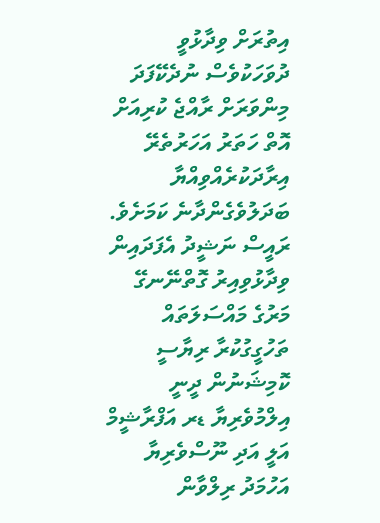އިތުރަށް ވިދާޅުވީ ދުވަހަކުވެސް ނުދެކޭފަދަ މިންވަރަށް ރާއްޖެ ކުރިއަށް އޮތް ހަތަރު އަހަރުތެރޭ އިރާދަކުރެއްވިއްޔާ ބަދަލުވެގެންދާނެ ކަމަށެވެ.
ރައީސް ނަޝީދު އެފަދައިން ވިދާޅުވިއިރު ގޮތްނޭނގޭ މަރުގެ މައްސަލަތައް ތަހުގީގުކުރާ ރިޔާސީ ކޮމިޝަނުން ދީނީ އިލްމުވެރިޔާ ޑރ އަފްރާޝީމް އަލީ އަދި ނޫސްވެރިޔާ އަހުމަދު ރިލްވާން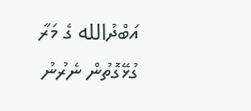އަބްދުالله ގެ މަރާ ގުޅޭގޮތުން ނެރުނު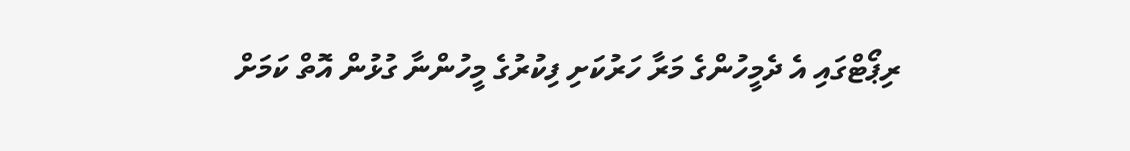ރިޕޯޓްގައި އެ ދެމީހުންގެ މަރާ ހަރުކަށި ފިކުރުގެ މީހުންނާ ގުޅުން އޮތް ކަމަށް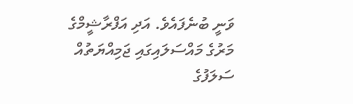ވަނީ ބުނެފައެވެ. އަދި އަފްރާޝީމްގެ މަރުގެ މައްސަލައިގައި ޖަމިއްޔަތުއް ސަލަފުގެ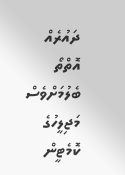ދައުރެއް އޮތްތޯ ބެލުމަށްވެސް މަޖިލީހުގެ ކޮމެޓީން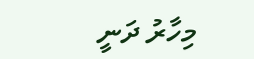މިހާރު ދަނީ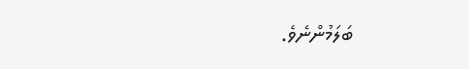ބަލަމުންނެވެ.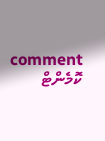comment ކޮމެންޓް